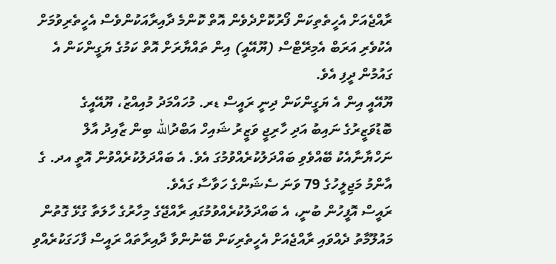ރާއްޖެއަށް އެހީތެތިކަން ފޯރުކޮށްދެވެން އޮތް ކޮންމެ ދާއިރާއަކުންވެސް އެހީތެރިވުމަށް އެކުވެރި އަރަބް އެމިރޭޓްސް (ޔޫއޭއީ) އިން ތައްޔާރަށް އޮތް ކަމުގެ ޔަގީންކަން އެ ގައުމުން ދީފި އެވެ.
ޔޫއޭއީ އިން އެ ޔަގީންކަން ދިނީ ރައީސް ޑރ. މުހައްމަދު މުއިއްޒު، ޔޫއޭއީގެ ބޮޑުވަޒީރުގެ ނައިބު އަދި ހާރިޖީ ވަޒީރު ޝައިހް އަބްދުالله ބިން ޒާއިދު އާލް ނަހްޔާނާއެކު ބޭއްވެވި ބައްދަލުކުރެއްވުމުގަ އެވެ. އެ ބައްދަލުކުރެއްވުން އޮތީ އދ. ގެ އާންމު މަޖިލީހުގެ 79 ވަނަ ސެޝަންގެ ހަވާސާ ގައެވެ.
ރައީސް އޮފީހުން ބުނީ، އެ ބައްދަލުކުރެއްވުމުގައި ރާއްޖޭގެ މިހާރުގެ ހާލަތާ ގުޅޭ ގޮތުން މައުލޫމާތު ދެއްވައި ރާއްޖެއަށް އެހީތެރިކަން ބޭނުންވާ ދާއިރާތައް ރައީސް ފާހަގަކުރެއްވި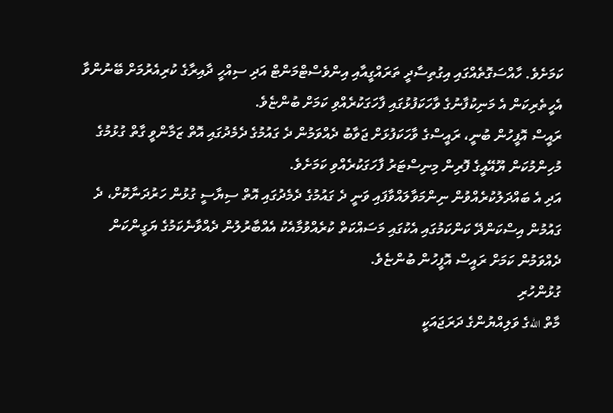ކަމަށެވެ. ހާއްސަގޮތެއްގައި އިގުތިސާދީ ތަރައްގީއާއި އިންވެސްޓްމަންޓް އަދި ސިއްހީ ދާއިރާގެ ކުރިއެރުމަށް ބޭނުންވާ އެހީތެރިކަން އެ މަނިކުފާނުގެ ވާހަކަފުޅުގައި ފާހަގަކުރެއްވި ކަމަށް ބުންޏެވެ.
ރައީސް އޮފީހުން ބުނީ، ރައީސްގެ ވާހަކަފުޅަށް ޖަވާބު ދެއްވަމުން ދެ ގައުމުގެ ދެމެދުގައި އޮތް ޒަމާންވީ ގާތް ގުޅުމުގެ މުހިންމުކަން ޔޫއޭއީގެ ފޮރިން މިނިސްޓަރު ފާހަގަކުރެއްވި ކަމަށެވެ.
އަދި އެ ބައްދަލުކުރެއްވުން ނިންމަވާލައްވާފައި ވަނީ ދެ ގައުމުގެ ދެމެދުގައި އޮތް ސިޔާސީ ގުޅުން ހަރުދަނާކޮށް، ދެ ގައުމުން އިސްކަންދޭ ކަންކަމުގައި އެކުގައި މަސައްކަތް ކުރެއްވުމާއެކު އެއްބާރުލުން ދެއްވާނެކަމުގެ ޔަގީންކަން ދެއްވަމުން ކަމަށް ރައީސް އޮފީހުން ބުންޏެވެ.
ގުޅުންހުރި
މާތް اللهގެ ވަލިއްޔުންގެ ދަރަޖައަކީ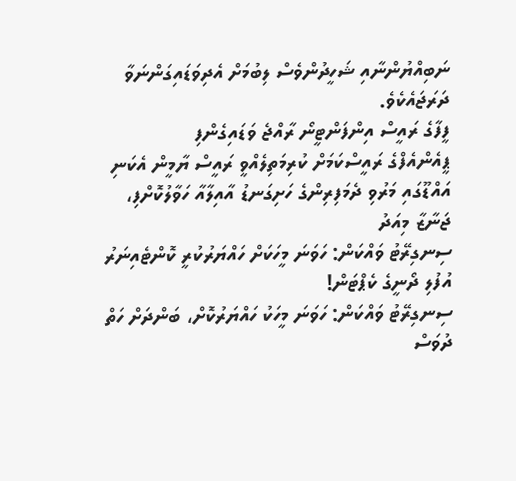ނަބިއްޔުންނާއި ޝަހީދުންވެސް ލިބުމަށް އެދިވަޑައިގަންނަވާ ދަރަޖައެކެވެ.
ފީފާގެ ރައީސް އިންފަންޓީނޯ ރާއްޖެ ވަޑައިގެންފި
ޕީއެންއެފްގެ ރައީސްކަމަށް ކުރިމަތިލެއްވީ ރައީސް ޔާމީން އެކަނި
އައްޑޫގައި މަރުވި ދެމަފިރިންގެ ހަށިގަނޑު އާއިލާއާ ހަވާލުކޮށްފި، ޖަނާޒާ މިއަދު
ސިނގިރޭޓު ވައްކަން: ހަވަނަ މީހަކަށް ހައްޔަރުކުރީ ކޮންޓެއިނަރު އުފުލި ދޯނީގެ ކެޕްޓަން!
ސިނގިރޭޓު ވައްކަން: ހަވަނަ މީހަކު ހައްޔަރުކޮށް، ބަންދަށް ހަތް ދުވަސް